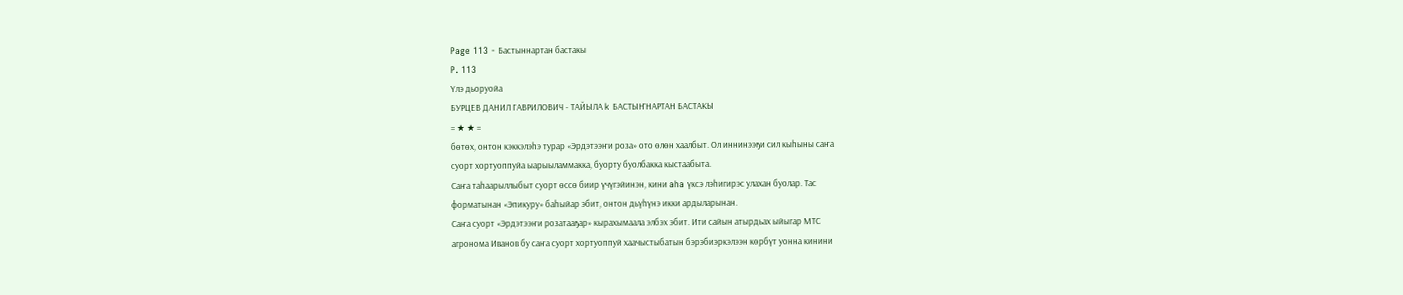Page 113 - Бастыннартан бастакы
P. 113
Үлэ дьоруойа
БУРЦЕВ ДАНИЛ ГАВРИЛОВИЧ - ТАЙЫЛА k БАСТЫҤНАРТАН БАСТАКЫ
= ★ ★ =
бөтөх, онтон кэккэлэһэ турар «Эрдэтээҥи роза» ото өлөн хаалбыт. Ол иннинээҕи сил кыһыны саҥа
суорт хортуоппуйа ыарыыламмакка, буорту буолбакка кыстаабыта.
Саҥа таһаарыллыбыт суорт өссө биир үчүгэйинэн, кини aha үксэ лэһигирэс улахан буолар. Тас
форматынан «Эпикуру» баһыйар эбит, онтон дьүһүнэ икки ардыларынан.
Саҥа суорт «Эрдэтээҥи розатааҕар» кырахымаала элбэх эбит. Ити сайын атырдьах ыйыгар МТС
агронома Иванов бу саҥа суорт хортуоппуй хаачыстыбатын бэрэбиэркэлээн көрбүт уонна кинини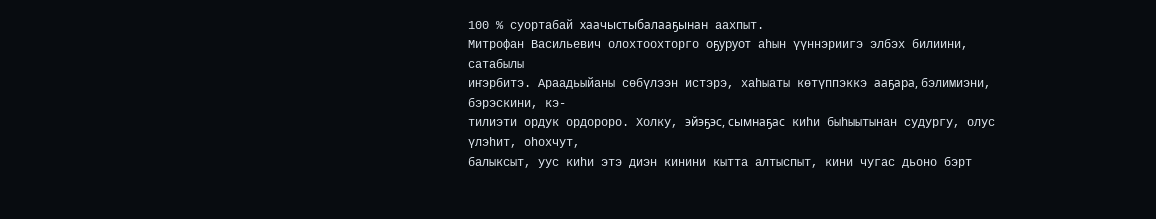100 % суортабай хаачыстыбалааҕынан аахпыт.
Митрофан Васильевич олохтоохторго оҕуруот аһын үүннэриигэ элбэх билиини, сатабылы
иҥэрбитэ. Араадьыйаны сөбүлээн истэрэ, хаһыаты көтүппэккэ ааҕара, бэлимиэни, бэрэскини, кэ-
тилиэти ордук ордороро. Холку, эйэҕэс, сымнаҕас киһи быһыытынан судургу, олус үлэһит, оһохчут,
балыксыт, уус киһи этэ диэн кинини кытта алтыспыт, кини чугас дьоно бэрт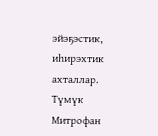эйэҕэстик, иһирэхтик
ахталлар.
Түмүк
Митрофан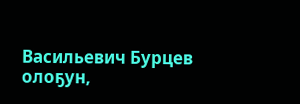Васильевич Бурцев олоҕун,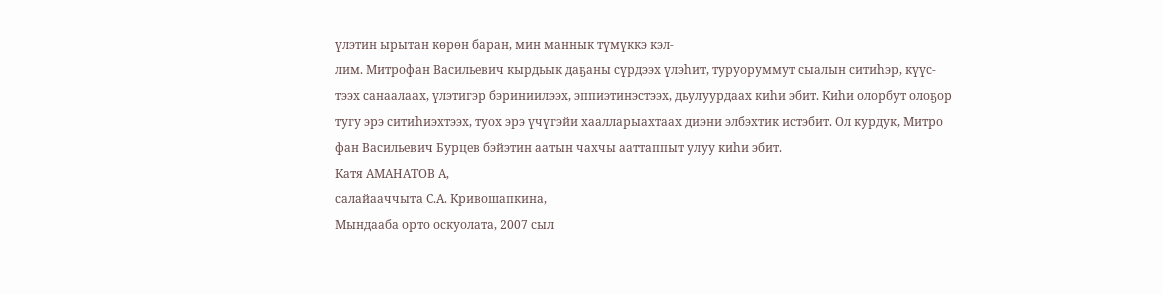үлэтин ырытан көрөн баран, мин маннык түмүккэ кэл-
лим. Митрофан Васильевич кырдьык даҕаны сүрдээх үлэһит, туруоруммут сыалын ситиһэр, күүс-
тээх санаалаах, үлэтигэр бэриниилээх, эппиэтинэстээх, дьулуурдаах киһи эбит. Киһи олорбут олоҕор
тугу эрэ ситиһиэхтээх, туох эрэ үчүгэйи хаалларыахтаах диэни элбэхтик истэбит. Ол курдук, Митро
фан Васильевич Бурцев бэйэтин аатын чахчы ааттаппыт улуу киһи эбит.
Катя АМАНАТОВ А,
салайааччыта С.А. Кривошапкина,
Мындааба орто оскуолата, 2007 сыл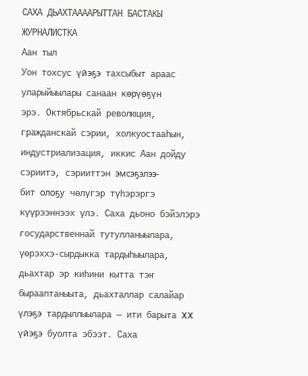САХА ДЬАХТААААРЫТТАН БАСТАКЫ ЖУРНАЛИСТКА
Аан тыл
Уон тохсус үйэҕэ тахсыбыт араас уларыйыылары санаан көрүөҕүн
эрэ. Октябрьскай революция, гражданскай сэрии, холкуостааһын,
индустриализация, иккис Аан дойду сэриитэ, сэрииттэн эмсэҕэлээ-
бит олоҕу чөлүгэр түһэрэргэ күүрээннээх үлэ. Саха дьоно бэйэлэрэ
государственнай тутулланыылара, үөрэххэ-сырдыкка тардыһыылара,
дьахтар эр киһини кытта тэҥ бырааптаныыта, дьахталлар салайар
үлэҕэ тардыллыылара — ити барыта XX үйэҕэ буолта эбээт. Саха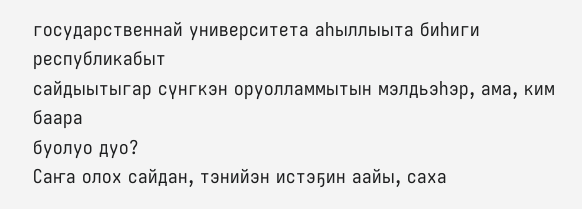государственнай университета аһыллыыта биһиги республикабыт
сайдыытыгар сүнгкэн оруолламмытын мэлдьэһэр, ама, ким баара
буолуо дуо?
Саҥа олох сайдан, тэнийэн истэҕин аайы, саха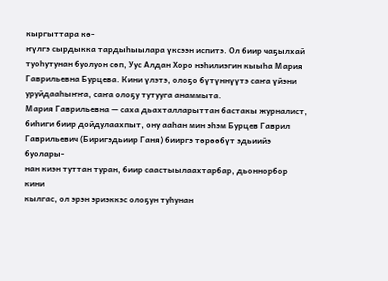кыргыттара кө-
ҥүлгэ сырдыкка тардыһыылара үксээн испитэ. Ол биир чаҕылхай
туоһутунан буолуон сөп, Уус Алдан Хоро нэһилиэгин кыыһа Мария
Гаврильевна Бурцева. Кини үлэтэ, олоҕо бүтүннүүтэ саҥа үйэни
уруйдааһыҥҥа, саҥа олоҕу тутууга анаммыта.
Мария Гаврильевна — саха дьахталларыттан бастакы журналист,
биһиги биир дойдулаахпыт, ону ааһан мин эһэм Бурцев Гаврил
Гаврильевич (Биригэдьиир Ганя) бииргэ төрөөбүт эдьиийэ буолары-
нан киэн туттан туран, биир саастыылаахтарбар, дьоннорбор кини
кылгас, ол эрэн эриэккэс олоҕун туһунан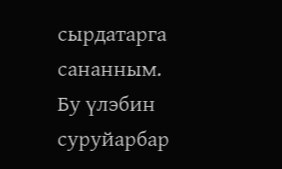сырдатарга сананным.
Бу үлэбин суруйарбар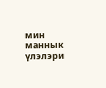мин маннык үлэлэри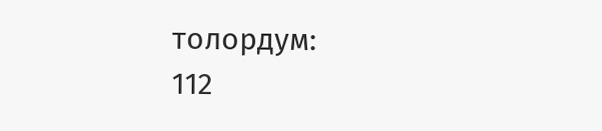толордум:
112